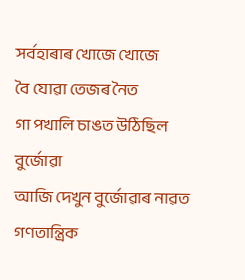সৰ্বহাৰাৰ খোজে খোজে
বৈ যোৱা তেজৰ নৈত
গা পখালি চাঙত উঠিছিল
বুৰ্জোৱা
আজি দেখুন বুৰ্জোৱাৰ নাৱত
গণতান্ত্ৰিক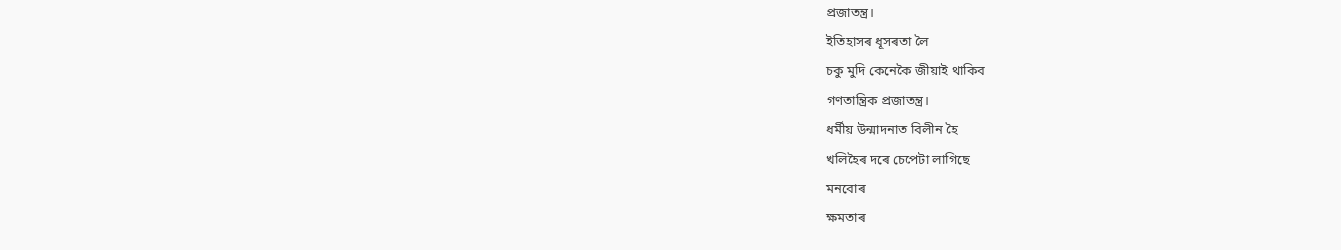প্ৰজাতন্ত্ৰ।
ইতিহাসৰ ধূসৰতা লৈ
চকু মুদি কেনেকৈ জীয়াই থাকিব
গণতান্ত্ৰিক প্ৰজাতন্ত্ৰ।
ধৰ্মীয় উন্মাদনাত বিলীন হৈ
খলিহৈৰ দৰে চেপেটা লাগিছে
মনবোৰ
ক্ষমতাৰ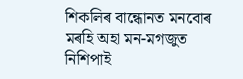শিকলিৰ বান্ধোনত মনবোৰ
মৰহি অহা মন-মগজুত
নিশিপাই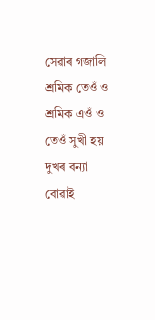সেৱাৰ গজালি
শ্ৰমিক তেওঁ ও
শ্ৰমিক এওঁ ও
তেওঁ সুখী হয় দুখৰ বন্যা বোৱাই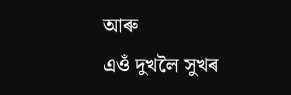আৰু
এওঁ দুখলৈ সুখৰ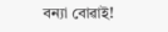বন্যা বোৱাই!